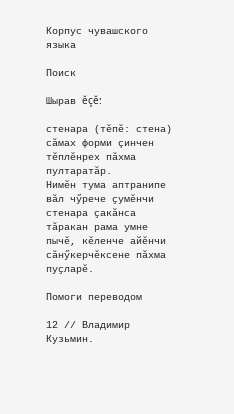Корпус чувашского языка

Поиск

Шырав ĕçĕ:

стенара (тĕпĕ: стена) сăмах форми çинчен тĕплĕнрех пăхма пултаратăр.
Нимӗн тума аптранипе вӑл чӳрече ҫумӗнчи стенара ҫакӑнса тӑракан рама умне пычӗ, кӗленче айӗнчи сӑнӳкерчӗксене пӑхма пуҫларӗ.

Помоги переводом

12 // Владимир Кузьмин.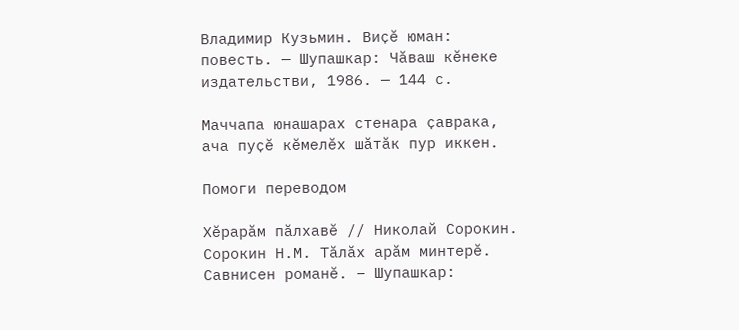Владимир Кузьмин. Виҫӗ юман: повесть. — Шупашкар: Чӑваш кӗнеке издательстви, 1986. — 144 с.

Маччапа юнашарах стенара ҫаврака, ача пуҫӗ кӗмелӗх шӑтӑк пур иккен.

Помоги переводом

Хӗрарӑм пӑлхавӗ // Николай Сорокин. Сорокин Н.М. Тӑлӑх арӑм минтерӗ. Савнисен романӗ. – Шупашкар: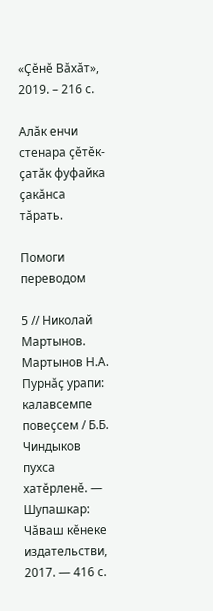«Ҫӗнӗ Вӑхӑт», 2019. – 216 с.

Алӑк енчи стенара ҫӗтӗк-ҫатӑк фуфайка ҫакӑнса тӑрать.

Помоги переводом

5 // Николай Мартынов. Мартынов Н.А. Пурнӑҫ урапи: калавсемпе повеҫсем / Б.Б. Чиндыков пухса хатӗрленӗ. — Шупашкар: Чӑваш кӗнеке издательстви, 2017. — 416 с.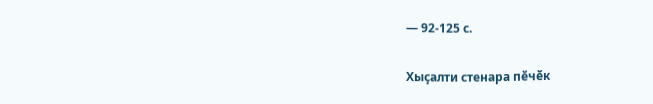— 92-125 с.

Хыҫалти стенара пӗчӗк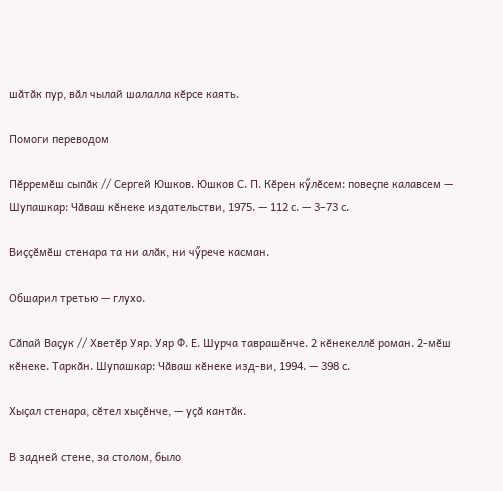шӑтӑк пур, вӑл чылай шалалла кӗрсе каять.

Помоги переводом

Пӗрремӗш сыпӑк // Сергей Юшков. Юшков С. П. Кӗрен кӳлӗсем: повеҫпе калавсем — Шупашкар: Чӑваш кӗнеке издательстви, 1975. — 112 с. — 3–73 с.

Виҫҫӗмӗш стенара та ни алӑк, ни чӳрече касман.

Обшарил третью — глухо.

Сӑпай Ваҫук // Хветӗр Уяр. Уяр Ф. Е. Шурча таврашӗнче. 2 кӗнекеллӗ роман. 2-мӗш кӗнеке. Таркӑн. Шупашкар: Чӑваш кӗнеке изд-ви, 1994. — 398 с.

Хыҫал стенара, сӗтел хыҫӗнче, — уҫӑ кантӑк.

В задней стене, за столом, было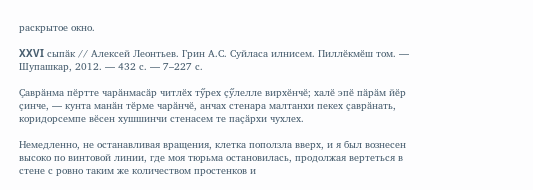раскрытое окно.

XXVI сыпӑк // Алексей Леонтьев. Грин А.С. Суйласа илнисем. Пиллӗкмӗш том. — Шупашкар, 2012. — 432 с. — 7–227 с.

Ҫаврӑнма пӗртте чарӑнмасӑр читлӗх тӳрех ҫӳлелле вирхӗнчӗ; халӗ эпӗ пӑрӑм йӗр ҫинче, — кунта манӑн тӗрме чарӑнчӗ, анчах стенара малтанхи пекех ҫаврӑнать, коридорсемпе вӗсен хушшинчи стенасем те паҫӑрхи чухлех.

Немедленно, не останавливая вращения, клетка поползла вверх, и я был вознесен высоко по винтовой линии, где моя тюрьма остановилась, продолжая вертеться в стене с ровно таким же количеством простенков и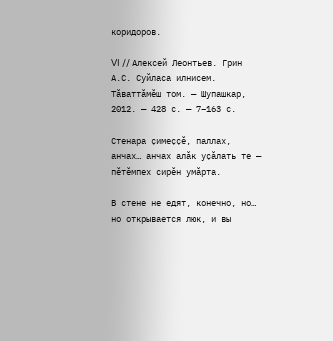коридоров.

VI // Алексей Леонтьев. Грин А.С. Суйласа илнисем. Тӑваттӑмӗш том. — Шупашкар, 2012. — 428 с. — 7–163 с.

Стенара ҫимеҫҫӗ, паллах, анчах… анчах алӑк уҫӑлать те — пӗтӗмпех сирӗн умӑрта.

В стене не едят, конечно, но… но открывается люк, и вы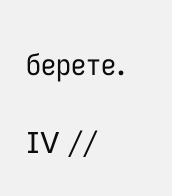берете.

IV //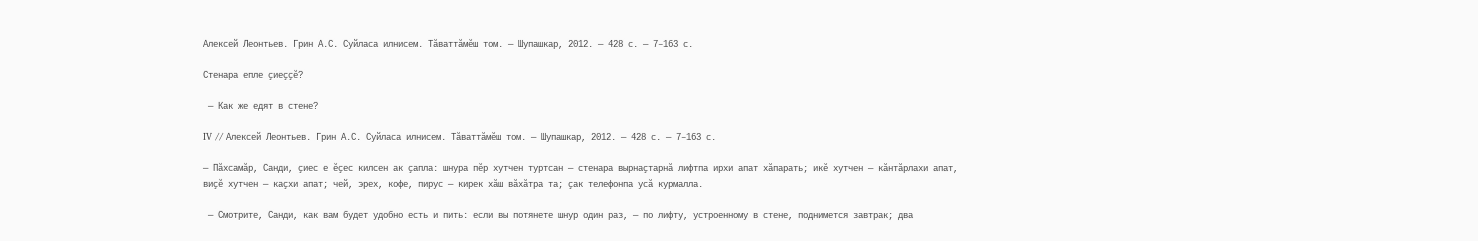Алексей Леонтьев. Грин А.С. Суйласа илнисем. Тӑваттӑмӗш том. — Шупашкар, 2012. — 428 с. — 7–163 с.

Стенара епле ҫиеҫҫӗ?

 — Как же едят в стене?

IV // Алексей Леонтьев. Грин А.С. Суйласа илнисем. Тӑваттӑмӗш том. — Шупашкар, 2012. — 428 с. — 7–163 с.

— Пӑхсамӑр, Санди, ҫиес е ӗҫес килсен ак ҫапла: шнура пӗр хутчен туртсан — стенара вырнаҫтарнӑ лифтпа ирхи апат хӑпарать; икӗ хутчен — кӑнтӑрлахи апат, виҫӗ хутчен — каҫхи апат; чей, эрех, кофе, пирус — кирек хӑш вӑхӑтра та; ҫак телефонпа усӑ курмалла.

 — Смотрите, Санди, как вам будет удобно есть и пить: если вы потянете шнур один раз, — по лифту, устроенному в стене, поднимется завтрак; два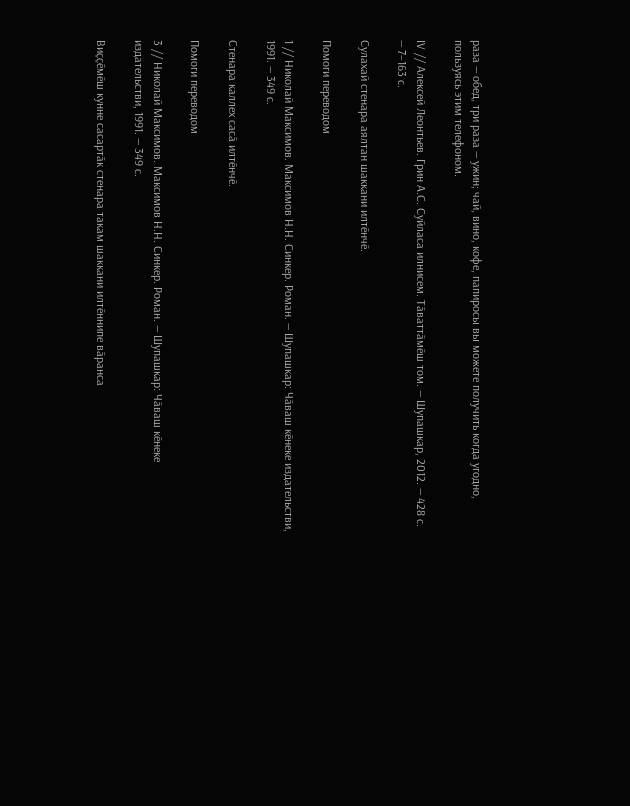раза — обед, три раза — ужин; чай, вино, кофе, папиросы вы можете получить когда угодно, пользуясь этим телефоном.

IV // Алексей Леонтьев. Грин А.С. Суйласа илнисем. Тӑваттӑмӗш том. — Шупашкар, 2012. — 428 с. — 7–163 с.

Сулахай стенара аялтан шаккани илтӗнчӗ.

Помоги переводом

1 // Николай Максимов. Максимов Н.Н. Синкер. Роман. — Шупашкар: Чӑваш кӗнеке издательстви, 1991. — 349 с.

Стенара каллех сасӑ илтӗнчӗ.

Помоги переводом

3 // Николай Максимов. Максимов Н.Н. Синкер. Роман. — Шупашкар: Чӑваш кӗнеке издательстви, 1991. — 349 с.

Виҫҫӗмӗш кунне сасартӑк стенара такам шаккани илтӗннипе вӑранса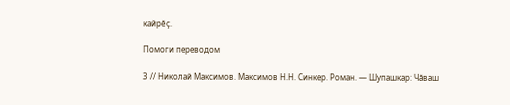кайрӗҫ.

Помоги переводом

3 // Николай Максимов. Максимов Н.Н. Синкер. Роман. — Шупашкар: Чӑваш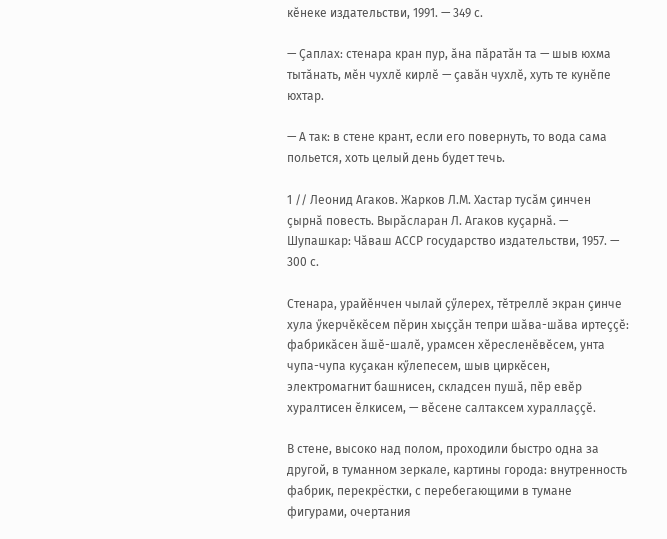кӗнеке издательстви, 1991. — 349 с.

— Ҫаплах: стенара кран пур, ӑна пӑратӑн та — шыв юхма тытӑнать, мӗн чухлӗ кирлӗ — ҫавӑн чухлӗ, хуть те кунӗпе юхтар.

— А так: в стене крант, если его повернуть, то вода сама польется, хоть целый день будет течь.

1 // Леонид Агаков. Жарков Л.М. Хастар тусӑм ҫинчен ҫырнӑ повесть. Вырӑсларан Л. Агаков куҫарнӑ. — Шупашкар: Чӑваш АССР государство издательстви, 1957. — 300 с.

Стенара, урайӗнчен чылай ҫӳлерех, тӗтреллӗ экран ҫинче хула ӳкерчӗкӗсем пӗрин хыҫҫӑн тепри шӑва-шӑва иртеҫҫӗ: фабрикӑсен ӑшӗ-шалӗ, урамсен хӗресленӗвӗсем, унта чупа-чупа куҫакан кӳлепесем, шыв циркӗсен, электромагнит башнисен, складсен пушӑ, пӗр евӗр хуралтисен ӗлкисем, — вӗсене салтаксем хураллаҫҫӗ.

В стене, высоко над полом, проходили быстро одна за другой, в туманном зеркале, картины города: внутренность фабрик, перекрёстки, с перебегающими в тумане фигурами, очертания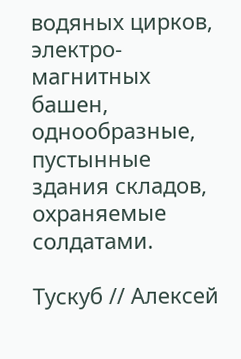водяных цирков, электро-магнитных башен, однообразные, пустынные здания складов, охраняемые солдатами.

Тускуб // Алексей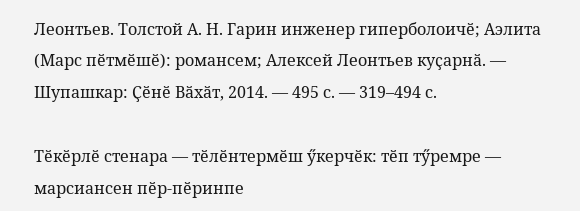Леонтьев. Толстой А. Н. Гарин инженер гиперболоичӗ; Аэлита (Марс пӗтмӗшӗ): романсем; Алексей Леонтьев куҫарнӑ. — Шупашкар: Ҫӗнӗ Вӑхӑт, 2014. — 495 с. — 319–494 с.

Тӗкӗрлӗ стенара — тӗлӗнтермӗш ӳкерчӗк: тӗп тӳремре — марсиансен пӗр-пӗринпе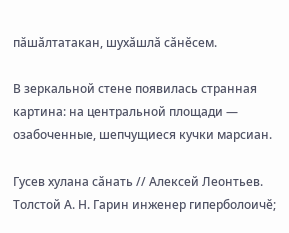пӑшӑлтатакан, шухӑшлӑ сӑнӗсем.

В зеркальной стене появилась странная картина: на центральной площади — озабоченные, шепчущиеся кучки марсиан.

Гусев хулана сӑнать // Алексей Леонтьев. Толстой А. Н. Гарин инженер гиперболоичӗ;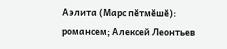Аэлита (Марс пӗтмӗшӗ): романсем; Алексей Леонтьев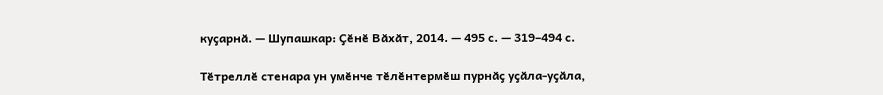куҫарнӑ. — Шупашкар: Ҫӗнӗ Вӑхӑт, 2014. — 495 с. — 319–494 с.

Тӗтреллӗ стенара ун умӗнче тӗлӗнтермӗш пурнӑҫ уҫӑла-уҫӑла,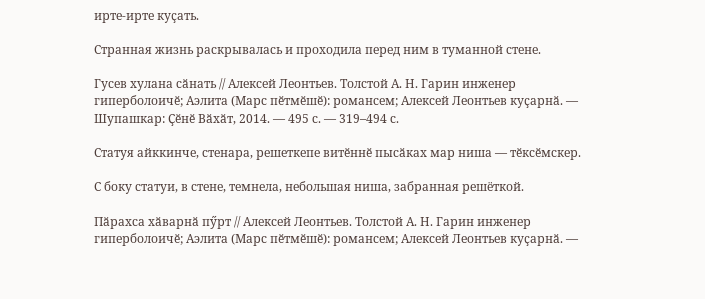ирте-ирте куҫать.

Странная жизнь раскрывалась и проходила перед ним в туманной стене.

Гусев хулана сӑнать // Алексей Леонтьев. Толстой А. Н. Гарин инженер гиперболоичӗ; Аэлита (Марс пӗтмӗшӗ): романсем; Алексей Леонтьев куҫарнӑ. — Шупашкар: Ҫӗнӗ Вӑхӑт, 2014. — 495 с. — 319–494 с.

Статуя айккинче, стенара, решеткепе витӗннӗ пысӑках мар ниша — тӗксӗмскер.

С боку статуи, в стене, темнела, небольшая ниша, забранная решёткой.

Пӑрахса хӑварнӑ пӳрт // Алексей Леонтьев. Толстой А. Н. Гарин инженер гиперболоичӗ; Аэлита (Марс пӗтмӗшӗ): романсем; Алексей Леонтьев куҫарнӑ. —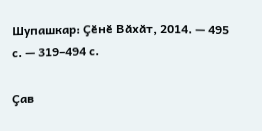Шупашкар: Ҫӗнӗ Вӑхӑт, 2014. — 495 с. — 319–494 с.

Ҫав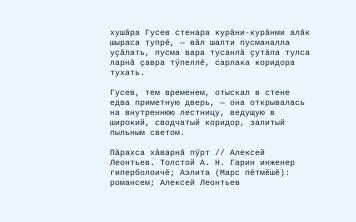хушӑра Гусев стенара курӑни-курӑнми алӑк шыраса тупрӗ, — вӑл шалти пусманалла уҫӑлать, пусма вара тусанлӑ ҫутӑпа тулса ларнӑ ҫавра тӳпеллӗ, сарлака коридора тухать.

Гусев, тем временем, отыскал в стене едва приметную дверь, — она открывалась на внутреннюю лестницу, ведущую в широкий, сводчатый коридор, залитый пыльным светом.

Пӑрахса хӑварнӑ пӳрт // Алексей Леонтьев. Толстой А. Н. Гарин инженер гиперболоичӗ; Аэлита (Марс пӗтмӗшӗ): романсем; Алексей Леонтьев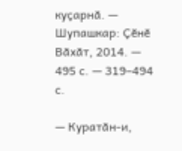куҫарнӑ. — Шупашкар: Ҫӗнӗ Вӑхӑт, 2014. — 495 с. — 319–494 с.

— Куратӑн-и,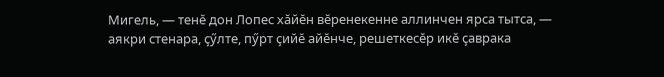Мигель, — тенӗ дон Лопес хӑйӗн вӗренекенне аллинчен ярса тытса, — аякри стенара, ҫӳлте, пӳрт ҫийӗ айӗнче, решеткесӗр икӗ ҫаврака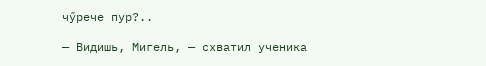чӳрече пур?..

— Видишь, Мигель, — схватил ученика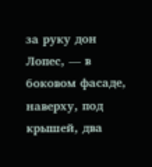за руку дон Лопес, — в боковом фасаде, наверху, под крышей, два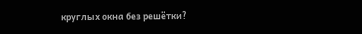круглых окна без решётки?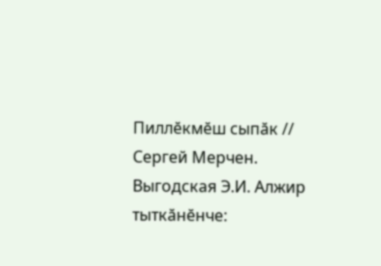Пиллӗкмӗш сыпӑк // Сергей Мерчен. Выгодская Э.И. Алжир тыткӑнӗнче: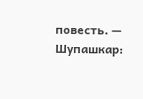повесть. — Шупашкар: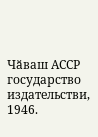Чӑваш АССР государство издательстви, 1946.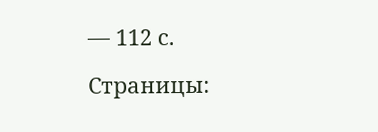— 112 с.

Страницы: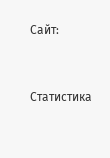Сайт:



Статистика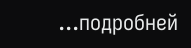...подробней